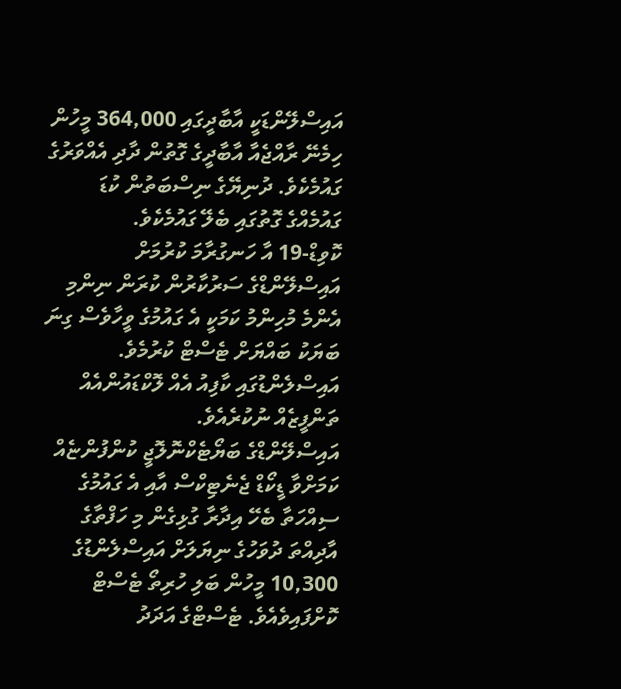އައިސްލޭންޑަކީ އާބާދީގައި 364,000 މީހުން ހިމެނޭ ރާއްޖެއާ އާބާދީގެ ގޮތުން ދާދި އެއްވަރުގެ ގައުމެކެވެ. ދުނިޔޭގެ ނިސްބަތުން ކުޑަ ގައުމެއްގެ ގޮތުގައި ބެލޭ ގައުމެކެވެ.
ކޮވިޑް-19 އާ ހަނގުރާމަ ކުރުމަށް އައިސްލޭންޑްގެ ސަރުކާރުން ކުރަން ނިންމި އެންމެ މުހިންމު ކަމަކީ އެ ގައުމުގެ ވީހާވެސް ގިނަ ބަޔަކު ބައްޔަށް ޓެސްޓް ކުރުމެވެ. އައިސްލެންޑުގައި ކާފިއު އެއް ލޮކްޑައުންއެއް ތަންފީޒެއް ނުކުރެއެވެ.
އައިސްލޭންޑްގެ ބަޔޯޓެކްނޮލޮޖީ ކުންފުންޏެއް ކަމަށްވާ ޑީކޯޑް ޖެނެޓިކްސް އާއި އެ ގައުމުގެ ސިއްހަތާ ބެހޭ އިދާރާ ގުޅިގެން މި ހަފްތާގެ އާދިއްތަ ދުވަހުގެ ނިޔަލަށް އައިސްލެންޑުގެ 10,300 މީހުން ބަލި ހުރިތޯ ޓެސްޓް ކޮށްފައިވެއެވެ. ޓެސްޓްގެ އަދަދު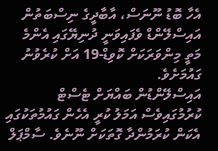އެހާ ބޮޑު ނޫނަސް، އާބާދީގެ ނިސްބަތުން އައިސްލޭންޑް ވެފައިވަނީ ދުނިޔޭގައި އެންމެ މަތީ މިންވަރަކަށް ކޮވިޑް-19 އަށް ކުރެވުނު ގައުމަށެވެ.
އައިސްލޭންޑުން ބައްޔަށް ޓެސްޓް ކުރުމުގައިވެސް އަމަލު ކުރީ އެހެން ގައުމުތަކުގައި އެކަން ކުރަމުންދާ ގޮތަކަށް ނޫނެވެ. ސާމްޕަލް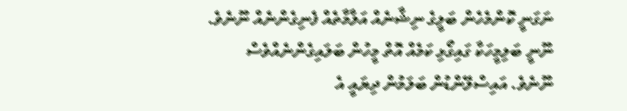ނަގަނީ ކޮންމެހެން ބަލީގެ ނިޝާނެއް އަލާމާތެއް ފެނިގެންނެއް ނޫނެވެ. ނޫނީ ބަލިމީހަކާ ގައިގޯޅި ކަމެއް އޮތް މީހުން ބަލައިގެންނެއްވެސް ނޫނެވެ. އައިސްލޭންޑުން ބަލަމުން ދިޔައީ އެ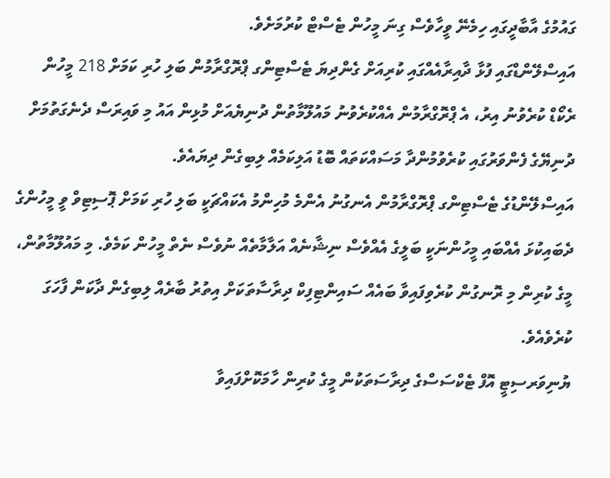ގައުމުގެ އާބާދީގައި ހިމެނޭ ވީހާވެސް ގިނަ މީހުން ޓެސްޓް ކުރުމަށެވެ.
އައިސްލޭންޑްގައި ފުޅާ ދާއިރާއެއްގައި ކުރިއަށް ގެންދިޔަ ޓެސްޓިންގ ޕްރޮގްރާމުން ބަލި ހުރި ކަމަށް 218 މީހުން ރެކޯޑް ކުރެވުނު އިރު، އެ ޕްރޮގްރާމުން އެއްކުރެވުނު މައުލޫމާތުން ދުނިޔެއަށް މުޅިން އައު މި ވައިރަސް ދެނެގަތުމަށް ދުނިޔޭގެ ފެންވަރުގައި ކުރެވުމުންދާ މަސައްކަތައް ބޮޑު އަލިކަމެއް ލިބިގެން ދިޔައެވެ.
އައިސްލޭންޑުގެ ޓެސްޓިންގ ޕްރޮގްރާމުން އެނގުނު އެންމެ މުހިންމު އެކައްޗަކީ ބަލި ހުރި ކަމަށް ޕޮސިޓިވް ވީ މީހުންގެ ދެބައިކުޅަ އެއްބައި މީހުންނަކީ ބަލީގެ އެއްވެސް ނިޝާނެއް އަލާމާތެއް ނުވެސް ނެތް މީހުން ކަމެވެ. މި މައުލޫމާތުން، މީގެ ކުރިން މި ރޮނގުން ކުރެވިފައިވާ ބައެއް ސައިންޓިފިކް ދިރާސާތަކަށް އިތުރު ބާރެއް ލިބިގެން ދާކަން ފާހަގަ ކުރެވެއެވެ.
ޔުނިވަރސިޓީ އޮފް ޓެކްސަސްގެ ދިރާސަތަކުން މީގެ ކުރިން ހާމަކޮށްފައިވާ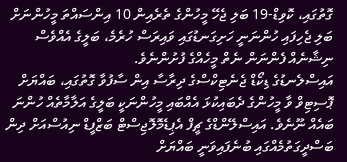ގޮތުގައި، ކޮވިޑް-19 ބަލި ޖެހޭ މީހުންގެ ތެރެއިން 10 އިންސައްތަ މީހުންނަށް ބަލި ޖެހިފައި ހުންނަނީ ހަށިގަނޑުގައި ވައިރަސް ހުރެމެ، ބަލީގެ އެއްވެސް ނިޝާނެއް ފެންނަން ނެތް މީހެއްގެ ފުށުންނެވެ.
އައިސްލެނޑުގެ ޑިކޯޑް ޖެނެޓިކްސްގެ ދިރާސާ އިން ސާފުވާ ގޮތުގައި، ބައްޔަށް ޕޮސިޓިވް ވާ މީހުންގެ ދެބައިކުޅަ އެއްބައި މީހުންނަކީ ބަލީގެ އަލާމާތެއް ހުންނަ ބައެއް ނޫނެވެ. އައިސްލޭންޑްގެ ޗީފް އެޕިޑެމޮލޮޖިސްޓް ބަޒްފީޑް ނިއުސްއަށް ދިން ބަސްދީގަތުމެއްގައި ބުނެފައިވަނީ ބައްޔަށް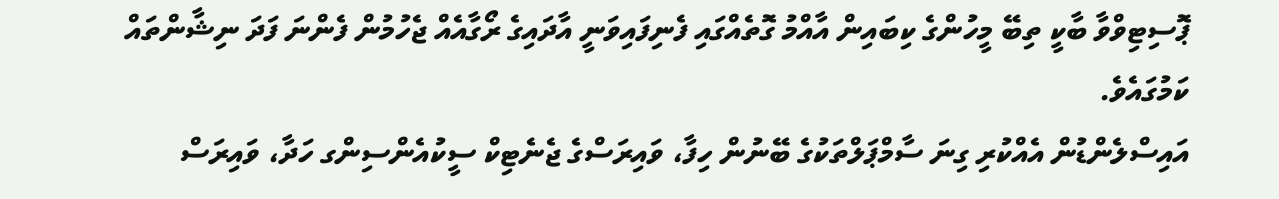ޕޮސިޓިވްވާ ބާކީ ތިބޭ މީހުންގެ ކިބައިން އާއްމު ގޮތެއްގައި ފެނިފައިވަނީ އާދައިގެ ރޯގާއެއް ޖެހުމުން ފެންނަ ފަދަ ނިޝާންތައް ކަމުގައެވެ.
އައިސްލެންޑުން އެއްކުރި ގިނަ ސާމްޕަލްތަކުގެ ބޭނުން ހިފާ، ވައިރަސްގެ ޖެނެޓިކް ސީކުއެންސިންގ ހަދާ، ވައިރަސް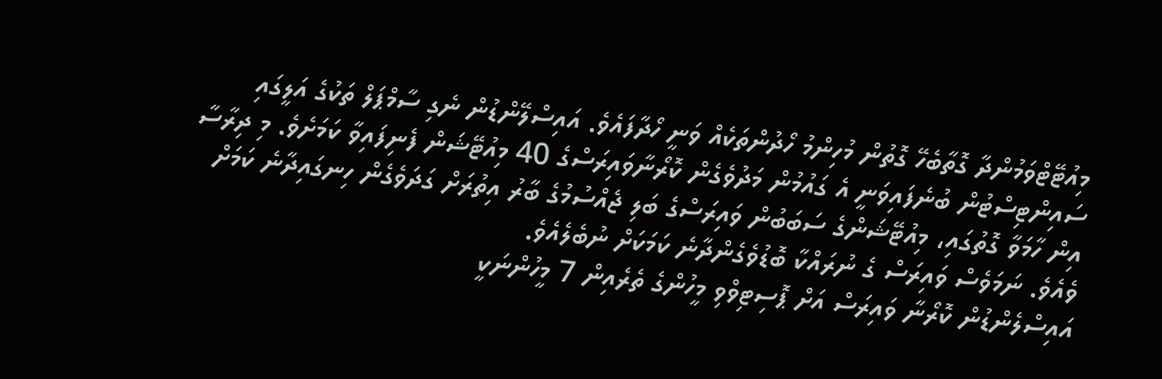މިއުޓޭޓްވަމުންދާ ގޮތާބެހޭ ގޮތުން މުހިންމު ހޯދުންތަކެއް ވަނީ ހޯދާފައެވެ. އައިސްލޭންޑުން ނެގި ސާމްޕަލް ތަކުގެ އަލީގައި ސައިންޓިސްޓުން ބުނެފައިވަނީ އެ ގައުމުން މަދުވެގެން ކޮރޯނާވައިރަސްގެ 40 މިއުޓޭޝަން ފެނިފައިވާ ކަމަށެވެ. މި ދިރާސާ އިން ހާމަވާ ގޮތުގައި، މިއުޓޭޝަންގެ ސަބަބުން ވައިރަސްގެ ބަލި ޖެއްސުމުގެ ބާރު އިތުރަށް ގަދަވެގެން ހިނގައިދާނެ ކަމަށް ވެއެވެ. ނަމަވެސް ވައިރަސް ގެ ނުރައްކާ ބޮޑުވެގެންދާނެ ކަމަކަށް ނުބެލެއެވެ.
އައިސްލެންޑުން ކޮރޯނާ ވައިރަސް އަށް ޕޮސިޓިވްވި މީހުންގެ ތެރެއިން 7 މީހުންނަކީ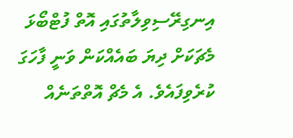އިނގިރޭސިވިލާތުގައި އޮތް ފުޓްބޯޅަ މެޗަކަށް ދިޔަ ބައެއްކަން ވަނީ ފާހަގަ ކުރެވިފައެވެ. އެ މެޗް އޮތްތަނެއް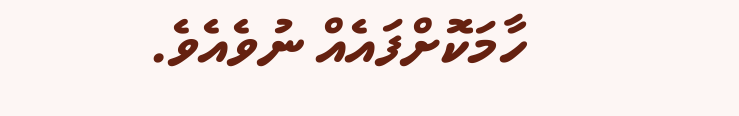ހާމަކޮށްފައެއް ނުވެއެވެ.